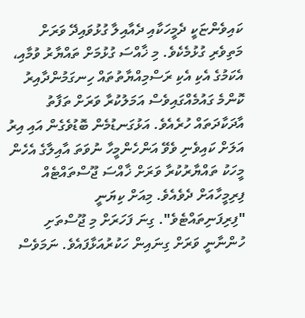ކައިވެންޏަކީ ދެމީހަކާއި ދެއާއިލާ ގުޅުވައިދޭ ވަރަށް މަތިވެރި ގުޅުމެކެވެ. މި ޚާއްސަ ގުޅުމަށް ތައްޔާރު ވުމާއި، އެކަމުގެ އެކި އެކި ރަސްމިއްޔާތުތައް ހިނގަމުންދާއިރު ކޮންމެ ގައުމެއްގައިވެސް އަމަލުކުރާ ވަރަށް ތަފާތު އާދަކާދަތައް ހުރެއެވެ. އަޅުގަނޑުމެން ބޮޑުވެގެން އައި އިރު އަލަށް ކައިވެނި ވެވޭ އަންހެންމީހާ ނުވަތަ އާއިލާގެ އެހެން މީހަކު ތައްޔާރުކުރާ ވަރަށް ޚާއްސަ ޖޫސްތައްޓެއް ފިރިމީހާއަށް ދެވެއެވެ. މިއަށް ކިޔަނީ "ފިރިފަނިތައްޓެވެ". ގިނަ ފަހަރަށް މި ޖޫސްތަށި ހުންނާނީ ވަރަށް ގިނައިން ހަކުރުއަޅާފައެވެ. ނަމަވެސް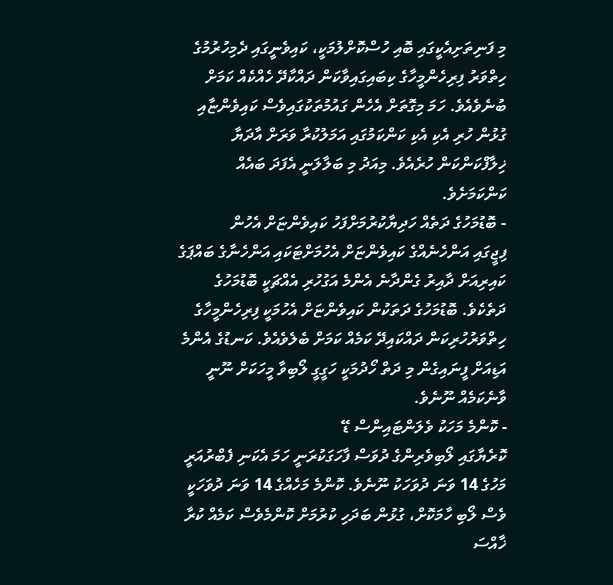މި ފަނިތަށިއެކީގައި ބޮއި ހުސްކޮށްލުމަކީ، ކައިވެނީގައި ދެމިހުރުމުގެ ހިތްވަރު ފިރިހެންމީހާގެ ކިބައިގައިވާކަން ދައްކާދޭ ހެއްކެއް ކަމަށް ބުނެވެއެވެ. ހަމަ މިގޮތަށް އެހެން ގައުމުތަކުގައިވެސް ކައިވެންޏާއި ގުޅުން ހުރި އެކި އެކި ކަންކަމުގައި އަމަލުކުރާ ވަރަށް އާދަޔާ ޚިލާފްކަންކަން ހުރެއެވެ. މިއަދު މި ބަލާލަނީ އެފަދަ ބައެއް ކަންކަމަށެވެ.
- ބޮޑުމަހުގެ ދަތެއް ހަދިޔާކުރުމަށްފަހު ކައިވެންޏަށް އެހުން
ފިޖީގައި އަންހެނެއްގެ ކައިވެންޏަށް އެހުމަށްޓަކައި އަންހެނާގެ ބައްޕަގެ ކައިރިއަށް ދާއިރު ގެންދާނެ އެންމެ އަގުހުރި އެއްޗަކީ ބޮޑުމަހުގެ ދަތެކެވެ. ބޮޑުމަހުގެ ދަތަކުން ކައިވެންޏަށް އެހުމަކީ ފިރިހެންމީހާގެ ހިތްވަރުހުރިކަން ދައްކައިދޭ ކަމެއް ކަމަށް ބެލެވެއެވެ. ކަނޑުގެ އެންމެ އަޑިއަށް ފީނައިގެން މި ދަތް ހޯދުމަކީ ހަގީގީ ލޯބިވާ މީހަކަށް ނޫނީ ވާނެކަމެއް ނޫނެވެ.
- ކޮންމެ މަހަކު ވެލަންޓައިންސް ޑޭ
ކޮރެޔާގައި ލޯބިވެރިންގެ ދުވަސް ފާހަގަކުރަނީ ހަމަ އެކަނި ފެބްރުއަރީ މަހުގެ 14 ވަނަ ދުވަހަކު ނޫނެވެ. ކޮންމެ މަހެއްގެ 14 ވަނަ ދުވަހަކީ ވެސް ލޯބި ހާމަކޮށް، ގުޅުން ބަދަހި ކުރުމަށް ކޮންމެވެސް ކަމެއް ކުރާ ޚާއްސަ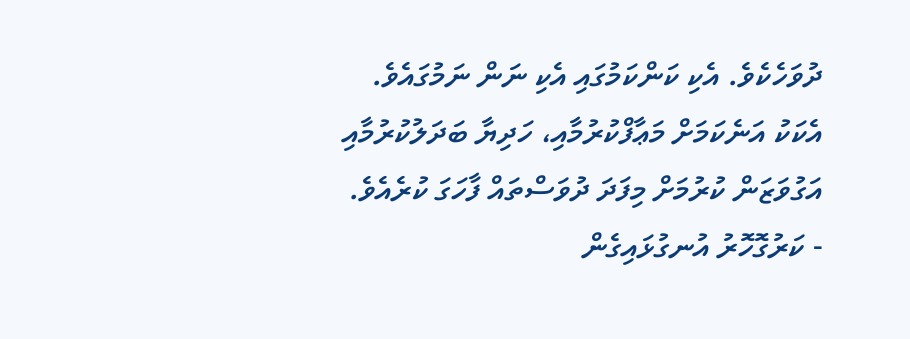ދުވަހެކެވެ. އެކި ކަންކަމުގައި އެކި ނަން ނަމުގައެވެ. އެކަކު އަނެކަމަށް މަޢާފްކުރުމާއި، ހަދިޔާ ބަދަލުކުރުމާއި އަގުވަޒަން ކުރުމަށް މިފަދަ ދުވަސްތައް ފާހަގަ ކުރެއެވެ.
- ކަރުގޮހޮރު އުނގުޅައިގެން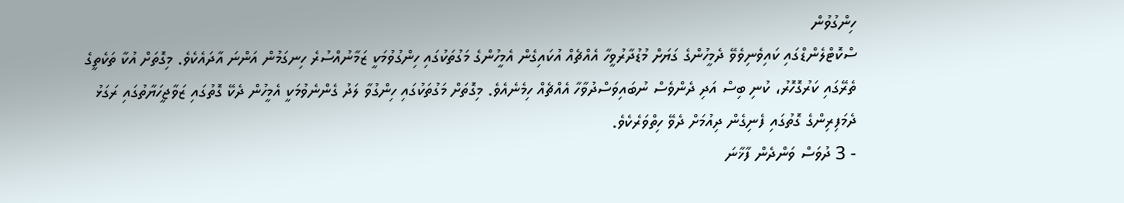ހިންގުވުން
ސްކޮޓްލެންޑްގައި ކައިވެނިވެވޭ ދެމީހުންގެ ގަޔަށް މުޑުދާރުވީހާ އެއްޗެއް އުކައިގެން އެމީހުންގެ މަގުތަކުގައި ހިންގުވުމަކީ ޒަމާނުއްސުރެ ހިނގަމުން އަންނަ އާދައެކެވެ. މިގޮތަށް އުކާ ތަކެތީގެ ތެރޭގައި ކަރުގޮހޮރު، ކުނި ބިސް އަދި ދެންވެސް ނުބައިވަސްދުވާހާ އެއްޗެއް ހިމެނެއެވެ. މިގޮތަށް މަގުތަކުގައި ހިންގުވާ ލަދު ގެންނެވުމަކީ އެމީހުން ދެކޭ ގޮތުގައި ޒަވާޖީހަޔާތުގައި ރަގަޅު ދެމަފިރިންގެ ގޮތުގައި ފެނިގެން ދިއުމަށް ދެވޭ ހިތްވަރެކެވެ.
- 3 ދުވަސް ވަންދެން ފާޚާނަ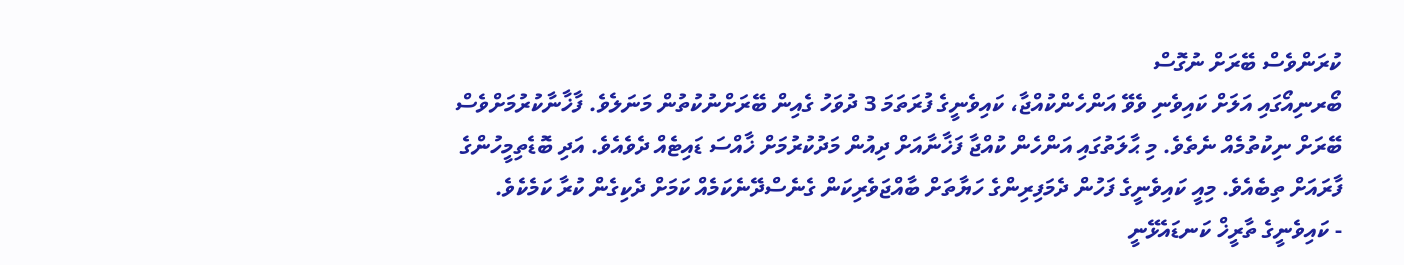ކުރަންވެސް ބޭރަށް ނުގޮސް
ބޯރނިއޯގައި އަލަށް ކައިވެނި ވެވޭ އަންހެންކުއްޖާ، ކައިވެނީގެ ފުރަތަމަ 3 ދުވަހު ގެއިން ބޭރަށްނުކުތުން މަނަލެވެ. ފާޚާނާކުރުމަށްވެސް ބޭރަށް ނިކުތުމެއް ނެތެވެ. މި ޙާލަތުގައި އަންހެން ކުއްޖާ ފަޚާނާއަށް ދިއުން މަދުކުރުމަށް ޚާއްސަ ޑައިޓެއް ދެވެއެވެ. އަދި ބޮޑެތިމީހުންގެ ފާރައަށް ތިބެއެވެ. މިއީ ކައިވެނީގެ ފަހުން ދެމަފިރިންގެ ހަޔާތަށް ބާއްޖަވެރިކަން ގެނެސްދޭނެކަމެއް ކަމަށް ދެކިގެން ކުރާ ކަމެކެވެ.
- ކައިވެނީގެ ތާރީޚް ކަނޑައެޅޭނީ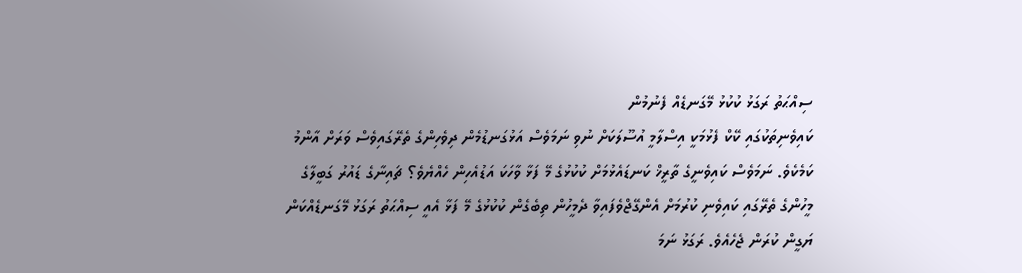ސިއްޙަތު ރަގަޅު ކުކުޅު މޭގަނޑެއް ފެނުމުން
ކައިވެނިތަކުގައި ކޭކް ފެޅުމަކީ އިސްލާމީ އުސޫލަކަށް ނުވި ނަމަވެސް އަޅުގަނޑުމެން ދިވެހިންގެ ތެރޭގައިވެސް ވަރަށް އާންމު ކަމެކެވެ. ނަމަވެސް ކައިވެނީގެ ތާރީޚް ކަނޑައެޅުމަށް ކުކުޅުގެ މޭ ފަޅާ ވާހަކަ އަޑުއެހިން ހެއްޔެވެ؟ ޗައިނާގެ ޑައުރު ގަބީލާގެ މީހުންގެ ތެރޭގައި ކައިވެނި ކުރުމަށް އެންގޭޖްވެފައިވާ ދެމީހުން ތިބެގެން ކުކުޅުގެ މޭ ފަޅާ އެއީ ސިއްޙަތު ރަގަޅު މޭގަނޑެއްކަން ޔަގީން ކުރަން ޖެހެއެވެ. ރަގަޅު ނަމަ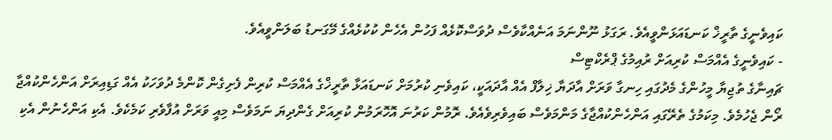ކައިވެނީގެ ތާރީޚް ކަނޑައަޅަންވީއެވެ. ރަގަޅު ނޫންނަމަ އަނެއްކާވެސް ދުވަސްކޮޅެއް ފަހުން އެހެން ކުކުޅެއްގެ މޭގަނޑު ބަލަންވީއެވެ.
- ކައިވެނީގެ އެއްމަސް ކުރިއަށް ރުއިމުގެ ޕްރެކްޓިސް
ޗައިނާގެ ތުޖިޔާ މީހުންގެ މެދުގައި ހިނގާ ވަރަށް އާދަޔާ ޚިލާފް އެއް އާދައަކީ، ކައިވެނި ކުރުމަށް ކަނޑައަޅާ ތާރީޚްގެ އެއްމަސް ކުރިން ފެށިގެން ކޮންމެ ދުވަހަކު އެއް ގަޑިއިރަށް އަންހެންކުއްޖާ ރޯން ޖެހުމެވެ. މިކަމުގެ ތެރޭގައި އަންހެންކުއްޖާގެ މަންމަވެސް ބައިވެރިވެއެވެ. ރޮމުން ކަރުނަ އޮހޮރަމުން ކުރިއަށް ގެންދިޔަ ނަމަވެސް މިއީ ވަރަށް އުފާވެރި ކަމެކެވެ. އެކި އަންހެނުން އެކި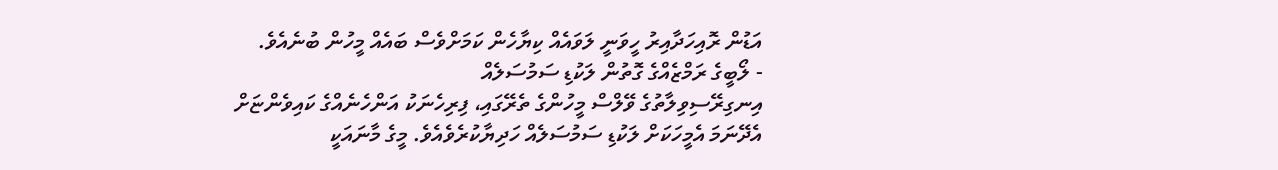އަޑުން ރޮއިހަދާއިރު ހީވަނީ ލަވައެއް ކިޔާހެން ކަމަށްވެސް ބައެއް މީހުން ބުނެއެވެ.
- ލޯބީގެ ރަމްޒެއްގެ ގޮތުން ލަކުޑި ސަމުސަލެއް
އިނގިރޭސިވިލާތުގެ ވޭލްސް މީހުންގެ ތެރޭގައި، ފިރިހެނަކު އަންހެނެއްގެ ކައިވެންޏަށް އެދޭނަމަ އެމީހަކަށް ލަކުޑި ސަމުސަލެއް ހަދިޔާކުރެވެއެވެ. މީގެ މާނައަކީ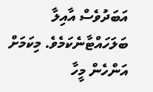އަބަދުވެސް އާއިލާ ބަލަހައްޓާނެކަމެވެ. މިކަމަށް އަންހެން މީހާ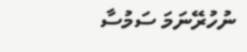ނުހުރޭނަމަ ސަމުސާ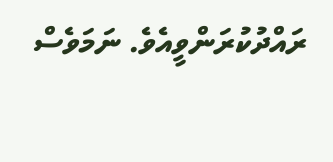ރައްދުކުރަންވީއެވެ. ނަމަވެސް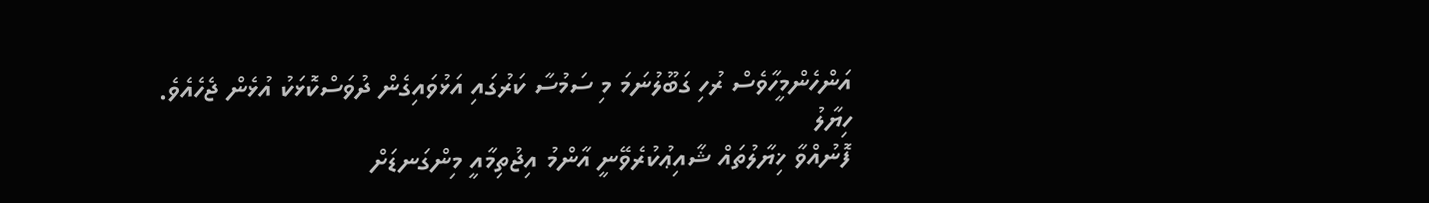އަންހެންމީހާވެސް ރުހި ގަބޫލުނަމަ މި ސަމުސާ ކަރުގައި އަޅުވައިގެން ދުވަސްކޮޅަކު އުޅެން ޖެހެއެވެ.
ހިޔާލު
ފޮނުއްވާ ޚިޔާލުތައް ޝާއިޢުކުރެވޭނީ އާންމު އިޖުތިމާއީ މިންގަނޑަށް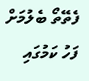ފެތޭތޯ ބެލުމަށް ފަހު ކަމުގައި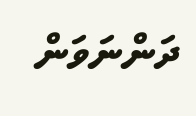ދަންނަވަން